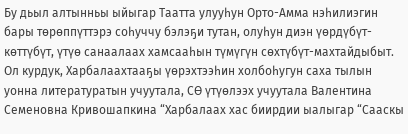Бу дьыл алтынньы ыйыгар Таатта улууһун Орто-Амма нэһилиэгин бары төрөппүттэрэ соһуччу бэлэҕи тутан, олуһун диэн үөрдүбүт-көттүбүт, үтүө санаалаах хамсааһын түмүгүн сөхтүбүт-махтайдыбыт. Ол курдук, Харбалаахтааҕы үөрэхтээһин холбоһугун саха тылын уонна литературатын учуутала, СӨ үтүөлээх учуутала Валентина Семеновна Кривошапкина “Харбалаах хас биирдии ыалыгар “Сааскы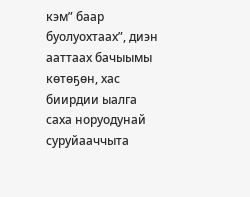кэм” баар буолуохтаах”, диэн ааттаах бачыымы көтөҕөн, хас биирдии ыалга саха норуодунай суруйааччыта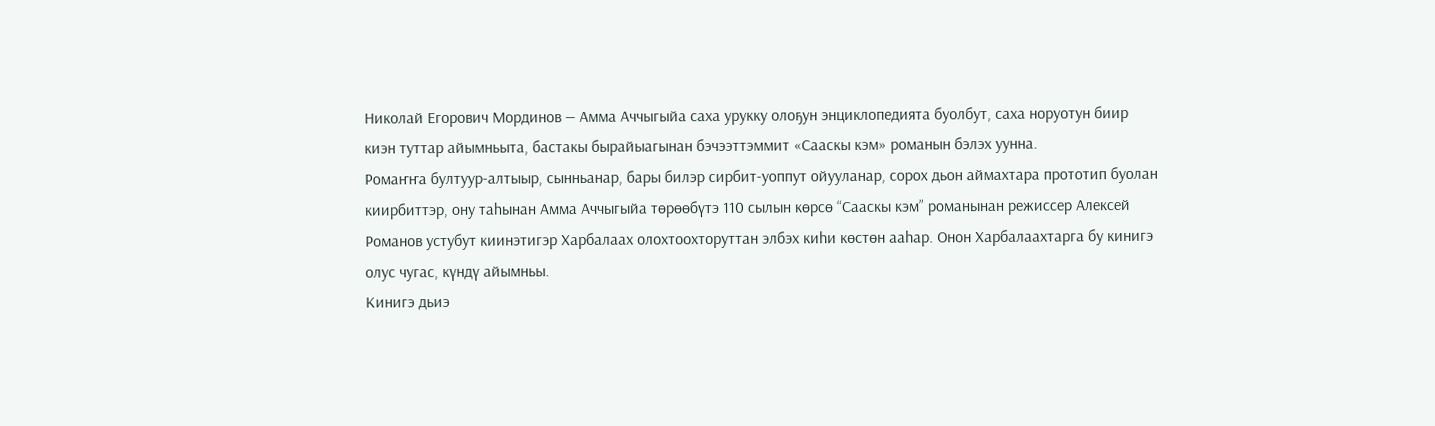Николай Егорович Мординов — Амма Аччыгыйа саха урукку олоҕун энциклопедията буолбут, саха норуотун биир киэн туттар айымньыта, бастакы бырайыагынан бэчээттэммит «Сааскы кэм» романын бэлэх уунна.
Ромаҥҥа бултуур-алтыыр, сынньанар, бары билэр сирбит-уоппут ойууланар, сорох дьон аймахтара прототип буолан киирбиттэр, ону таһынан Амма Аччыгыйа төрөөбүтэ 110 сылын көрсө “Сааскы кэм” романынан режиссер Алексей Романов устубут киинэтигэр Харбалаах олохтоохторуттан элбэх киһи көстөн ааһар. Онон Харбалаахтарга бу кинигэ олус чугас, күндү айымньы.
Кинигэ дьиэ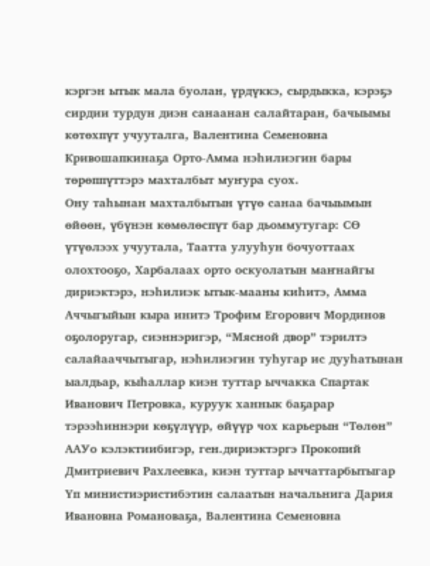кэргэн ытык мала буолан, үрдүккэ, сырдыкка, кэрэҕэ сирдии турдун диэн санаанан салайтаран, бачыымы көтөхпүт учууталга, Валентина Семеновна Кривошапкинаҕа Орто-Амма нэһилиэгин бары төрөппүттэрэ махталбыт муҥура суох.
Ону таһынан махталбытын үтүө санаа бачыымын өйөөн, үбүнэн көмөлөспүт бар дьоммутугар: СӨ үтүөлээх учуутала, Таатта улууһун бочуоттаах олохтооҕо, Харбалаах орто оскуолатын маҥнайгы дириэктэрэ, нэһилиэк ытык-мааны киһитэ, Амма Аччыгыйын кыра инитэ Трофим Егорович Мординов оҕолоругар, сиэннэригэр, “Мясной двор” тэрилтэ салайааччытыгар, нэһилиэгин туһугар ис дууһатынан ыалдьар, кыһаллар киэн туттар ыччакка Спартак Иванович Петровка, куруук ханнык баҕарар тэрээһиннэри көҕүлүүр, өйүүр чох карьерын “Төлөн” ААУо кэлэктиибигэр, ген.дириэктэргэ Прокопий Дмитриевич Рахлеевка, киэн туттар ыччаттарбытыгар Үп министиэристибэтин салаатын начальнига Дария Ивановна Романоваҕа, Валентина Семеновна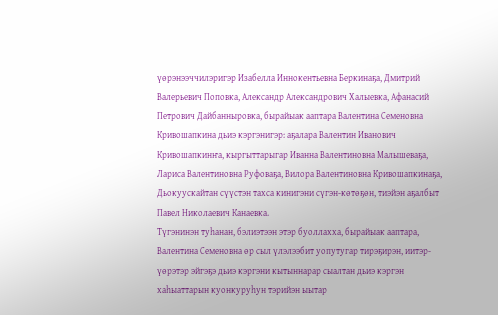үөрэнээччилэригэр Изабелла Иннокентьевна Беркинаҕа, Дмитрий Валерьевич Поповка, Александр Александрович Халыевка, Афанасий Петрович Дайбанныровка, бырайыак ааптара Валентина Семеновна Кривошапкина дьиэ кэргэнигэр: аҕалара Валентин Иванович Кривошапкинҥа, кыргыттарыгар Иванна Валентиновна Малышеваҕа, Лариса Валентиновна Руфоваҕа, Вилора Валентиновна Кривошапкинаҕа, Дьокуускайтан сүүстэн тахса кинигэни сүгэн-көтөҕөн, тиэйэн аҕалбыт Павел Николаевич Канаевка.
Түгэнинэн туһанан, бэлиэтээн этэр буоллахха, бырайыак ааптара, Валентина Семеновна өр сыл үлэлээбит уопутугар тирэҕирэн, иитэр-үөрэтэр эйгэҕэ дьиэ кэргэни кытыннарар сыалтан дьиэ кэргэн хаһыаттарын куонкуруһун тэрийэн ыытар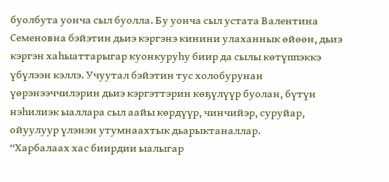буолбута уонча сыл буолла. Бу уонча сыл устата Валентина Семеновна бэйэтин дьиэ кэргэнэ кинини улаханнык өйөөн, дьиэ кэргэн хаһыаттарыгар куонкуруһу биир да сылы көтүппэккэ үбүлээн кэллэ. Учуутал бэйэтин тус холобурунан үөрэнээччилэрин дьиэ кэргэттэрин көҕүлүүр буолан, бүтүн нэһилиэк ыаллара сыл аайы көрдүүр, чинчийэр, суруйар, ойуулуур үлэнэн утумнаахтык дьарыктаналлар.
“Харбалаах хас биирдии ыалыгар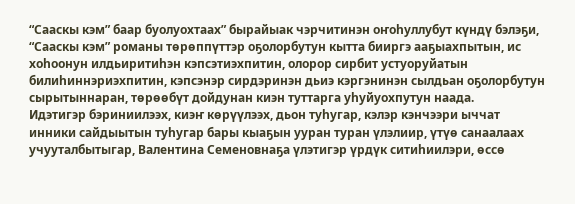“Сааскы кэм” баар буолуохтаах” бырайыак чэрчитинэн оҥоһуллубут күндү бэлэҕи, “Сааскы кэм” романы төрөппүттэр оҕолорбутун кытта бииргэ ааҕыахпытын, ис хоһоонун илдьиритиһэн кэпсэтиэхпитин, олорор сирбит устуоруйатын билиһиннэриэхпитин, кэпсэнэр сирдэринэн дьиэ кэргэнинэн сылдьан оҕолорбутун сырытыннаран, төрөөбүт дойдунан киэн туттарга уһуйуохпутун наада.
Идэтигэр бэриниилээх, киэҥ көрүүлээх, дьон туһугар, кэлэр кэнчээри ыччат инники сайдыытын туһугар бары кыаҕын ууран туран үлэлиир, үтүө санаалаах учууталбытыгар, Валентина Семеновнаҕа үлэтигэр үрдүк ситиһиилэри, өссө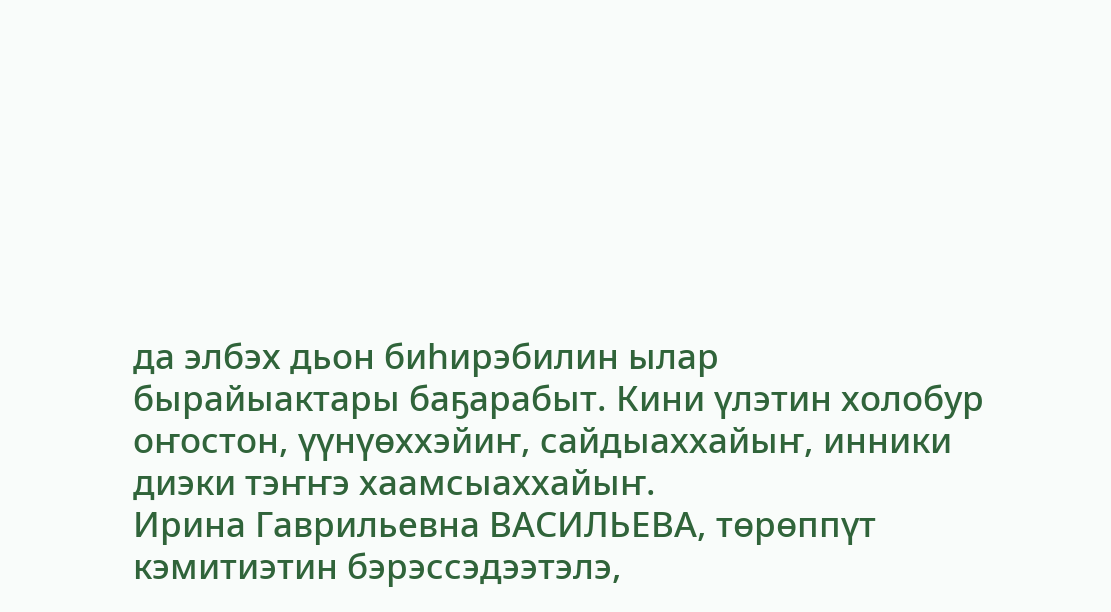да элбэх дьон биһирэбилин ылар бырайыактары баҕарабыт. Кини үлэтин холобур оҥостон, үүнүөххэйиҥ, сайдыаххайыҥ, инники диэки тэҥҥэ хаамсыаххайыҥ.
Ирина Гаврильевна ВАСИЛЬЕВА, төрөппүт кэмитиэтин бэрэссэдээтэлэ,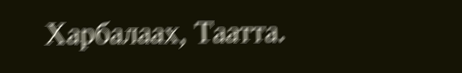Харбалаах, Таатта.